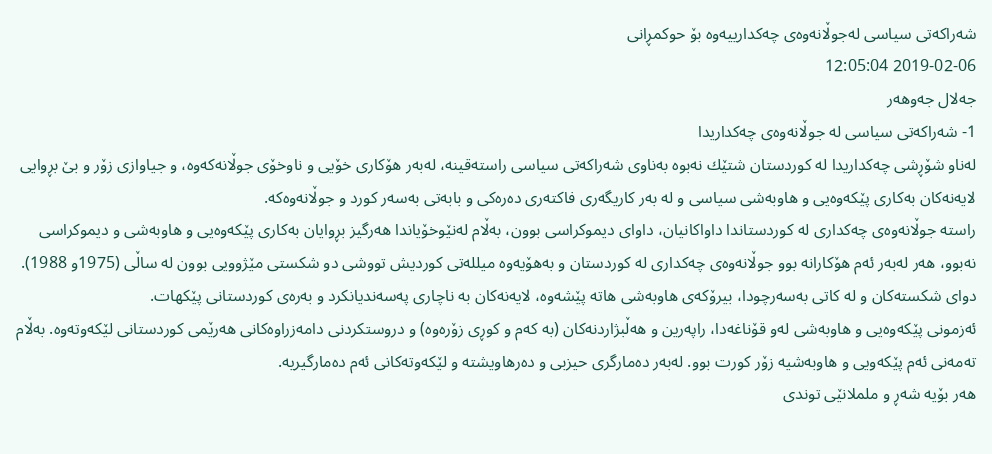شەراكەتی سیاسی لەجوڵانەوەی چەكدارییەوە بۆ حوكمڕانی
2019-02-06 12:05:04
جەلال جەوهەر
1- شەراكەتی سیاسی لە جوڵانەوەی چەكداریدا
لەناو شۆڕشی چەكداریدا لە كوردستان شتێك نەبوە بەناوی شەراكەتی سیاسی راستەقینە، لەبەر هۆكاری خۆیی و ناوخۆی جوڵانەكەوە، و جیاوازی زۆر و بێ بڕوایی لایەنەكان بەكاری پێكەوەیی و هاوبەشی سیاسی و لە بەر كاریگەری فاكتەری دەرەكی و بابەتی بەسەر كورد و جوڵانەوەكە.
راستە جوڵانەوەی چەكداری لە كوردستاندا داواكانیان، داوای دیموكراسی بوون، بەڵام لەنێوخۆیاندا هەرگیز بڕوایان بەكاری پێكەوەیی و هاوبەشی و دیموكراسی نەبوو، هەر لەبەر ئەم هۆكارانە بوو جوڵانەوەی چەكداری لە كوردستان و بەهۆیەوە میللەتی كوردیش تووشی دو شكستی مێژوویی بوون لە ساڵی (1975و 1988).
دوای شكستەكان و لە كاتی بەسەرچودا، بیرۆكەی هاوبەشی هاتە پێشەوە، لایەنەكان بە ناچاری پەسەندیانكرد و بەرەی كوردستانی پێكهات.
ئەزمونی پێكەوەیی و هاوبەشی لەو قۆناغەدا، راپەرین و هەڵبژاردنەكان (بە كەم و كوڕی زۆرەوە) و دروستكردنی دامەزراوەكانی هەرێمی كوردستانی لێكەوتەوە. بەڵام تەمەنی ئەم پێكەویی و هاوبەشیە زۆر كورت بوو. لەبەر دەمارگری حیزبی و دەرهاویشتە و لێكەوتەكانی ئەم دەمارگیریە.
هەر بۆیە شەڕ و ململانێی توندی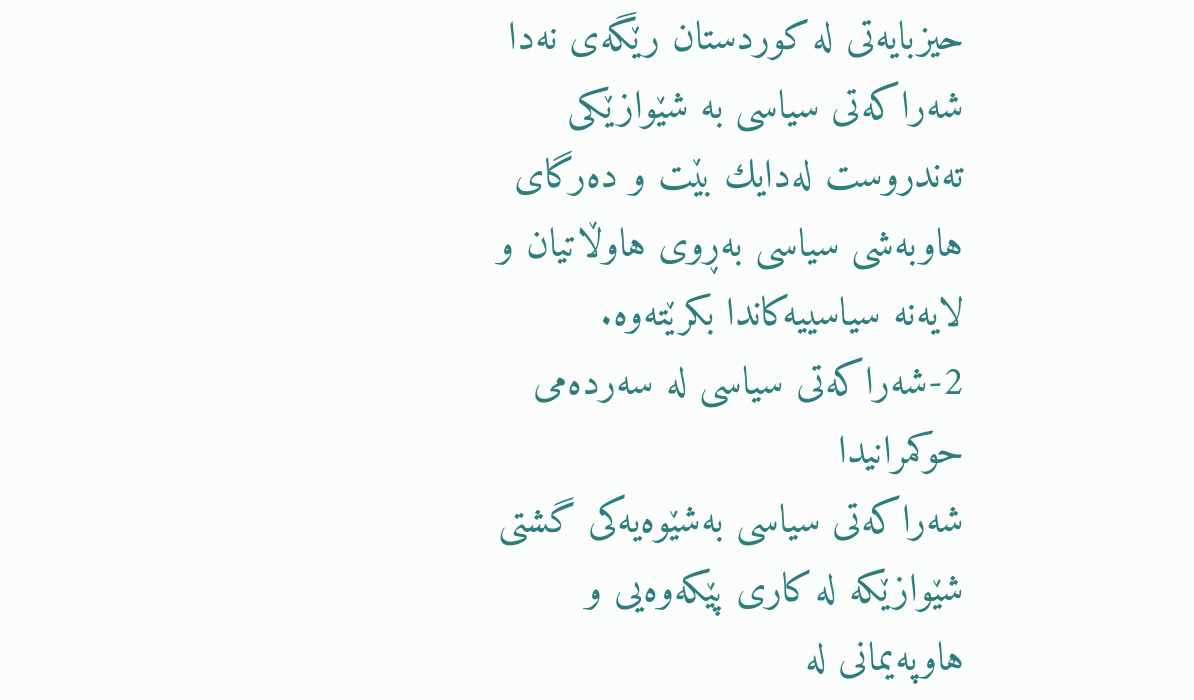حیزبایەتی لە كوردستان رێگەی نەدا شەراكەتی سیاسی بە شێوازێكی تەندروست لەدایك بێت و دەرگای هاوبەشی سیاسی بەڕوی هاوڵاتیان و لایەنە سیاسییەكاندا بكرێتەوە.
2-شەراكەتی سیاسی لە سەردەمی حوكمرانیدا
شەراكەتی سیاسی بەشێوەیەكی گشتی شێوازێكە لە كاری پێكەوەیی و هاوپەیمانی لە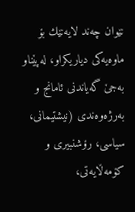نێوان چەند لایەنێك بۆ ماوەیەكی دیاریكراو، لەپێناو بەجێ گەیاندنی ئامانج و بەرژەوەندی (نیشتیمانی، سیاسی، رۆشنبیری و كۆمەڵایەتی،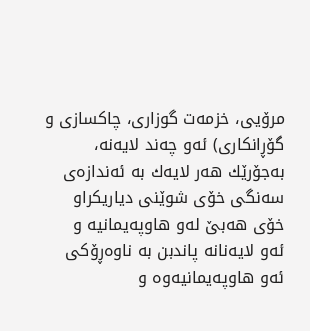مرۆیی، خزمەت گوزاری، چاكسازی و گۆڕانكاری) ئەو چەند لایەنە، بەجۆرێك هەر لایەك بە ئەندازەی سەنگی خۆی شوێنی دیاریكراو خۆی هەبێ لەو هاوپەیمانیە و ئەو لایەنانە پاندبن بە ناوەڕۆكی ئەو هاوپەیمانیەوە و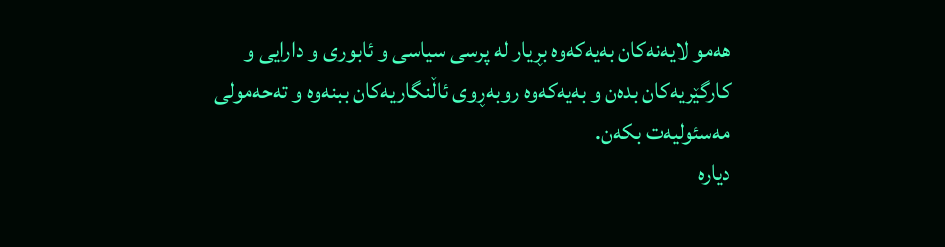هەمو لایەنەكان بەیەكەوە بڕیار لە پرسی سیاسی و ئابوری و دارایی و كارگێریەكان بدەن و بەیەكەوە روبەڕوی ئاڵنگاریەكان ببنەوە و تەحەمولی مەسئولیەت بكەن.
دیارە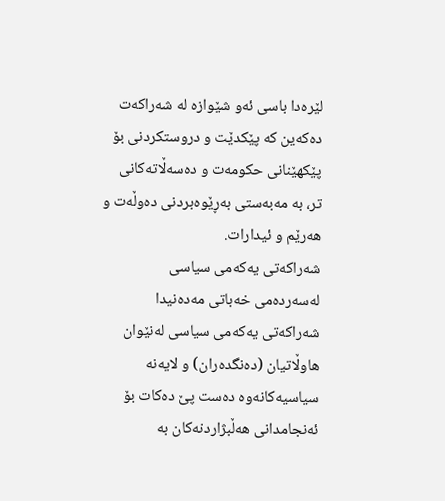لێرەدا باسی ئەو شێوازە لە شەراكەت دەكەین كە پێكدێت و دروستكردنی بۆ پێكهێنانی حكومەت و دەسەڵاتەكانی تر، بە مەبەستی بەڕێوەبردنی دەوڵەت و هەرێم و ئیدارات.
شەراكەتی یەكەمی سیاسی لەسەردەمی خەباتی مەدەنیدا
شەراكەتی یەكەمی سیاسی لەنێوان هاوڵاتیان (دەنگدەران) و لایەنە سیاسیەكانەوە دەست پێ دەكات بۆ ئەنجامدانی هەڵبژاردنەكان بە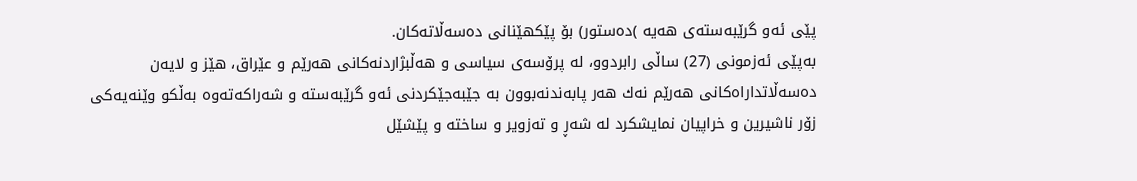پێی ئەو گرێبەستەی هەیە )دەستور) بۆ پێكهێنانی دەسەڵاتەكان.
بەپێی ئەزمونی (27) ساڵی رابردوو، لە پرۆسەی سیاسی و هەڵبژاردنەكانی هەرێم و عێراق، هێز و لایەن دەسەڵاتداراەكانی هەرێم نەك هەر پابەندنەبوون بە جێبەجێكردنی ئەو گرێبەستە و شەراكەتەوە بەڵكو وێنەیەكی زۆر ناشیرین و خراپیان نمایشكرد لە شەڕ و تەزویر و ساختە و پێشێل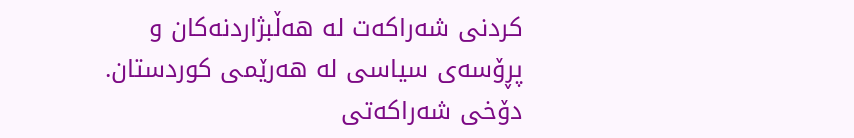كردنی شەراكەت لە هەڵبژاردنەكان و پڕۆسەی سیاسی لە هەرێمی كوردستان.
دۆخی شەراكەتی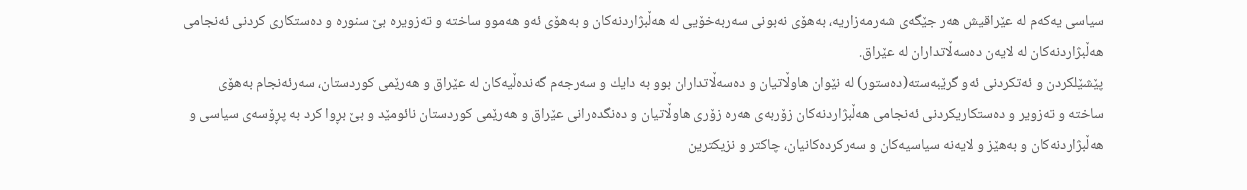سیاسی یەكەم لە عێراقیش هەر جێگەی شەرمەزاریە، بەهۆی نەبونی سەربەخۆیی لە هەڵبژاردنەكان و بەهۆی ئەو هەموو ساختە و تەزویرە بێ سنورە و دەستكاری كردنی ئەنجامی هەڵبژاردنەكان لە لایەن دەسەڵاتداران لە عێراق.
پێشێلكردن و ئەتكردنی ئەو گرێبەستە(دەستور) لە نێوان هاوڵاتیان و دەسەڵاتداران بوو بە دایك و سەرجەم گەندەڵیەكان لە عێراق و هەرێمی كوردستان، سەرئەنجام بەهۆی ساختە و تەزویر و دەستكاریكردنی ئەنجامی هەڵبژاردنەكان زۆربەی هەرە زۆری هاوڵاتیان و دەنگدەرانی عێراق و هەرێمی كوردستان نائومێد و بێ بڕوا كرد بە پڕۆسەی سیاسی و هەڵبژاردنەكان و بەهێز و لایەنە سیاسیەكان و سەركردەكانیان، چاكتر و نزیكترین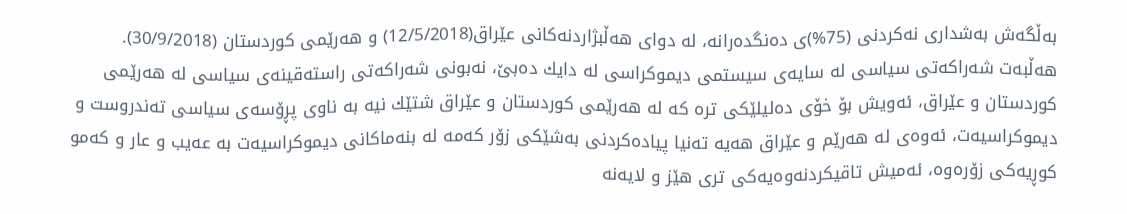بەڵگەش بەشداری نەكردنی (75%)ی دەنگدەرانە، لە دوای هەڵبژاردنەكانی عێراق(12/5/2018) و هەرێمی كوردستان (30/9/2018).
هەڵبەت شەراكەتی سیاسی لە سایەی سیستمی دیموكراسی لە دایك دەبێ، نەبونی شەراكەتی راستەقینەی سیاسی لە هەرێمی كوردستان و عێراق، ئەویش بۆ خۆی دەلیلێكی ترە كە لە هەرێمی كوردستان و عێراق شتێك نیە بە ناوی پڕۆسەی سیاسی تەندروست و دیموكراسیەت، ئەوەی لە هەرێم و عێراق هەیە تەنیا پیادەكردنی بەشێكی زۆر كەمە لە بنەماكانی دیموكراسیەت بە عەیب و عار و كەمو كوڕیەكی زۆرەوە، ئەمیش تاقیكردنەوەیەكی تری هێز و لایەنە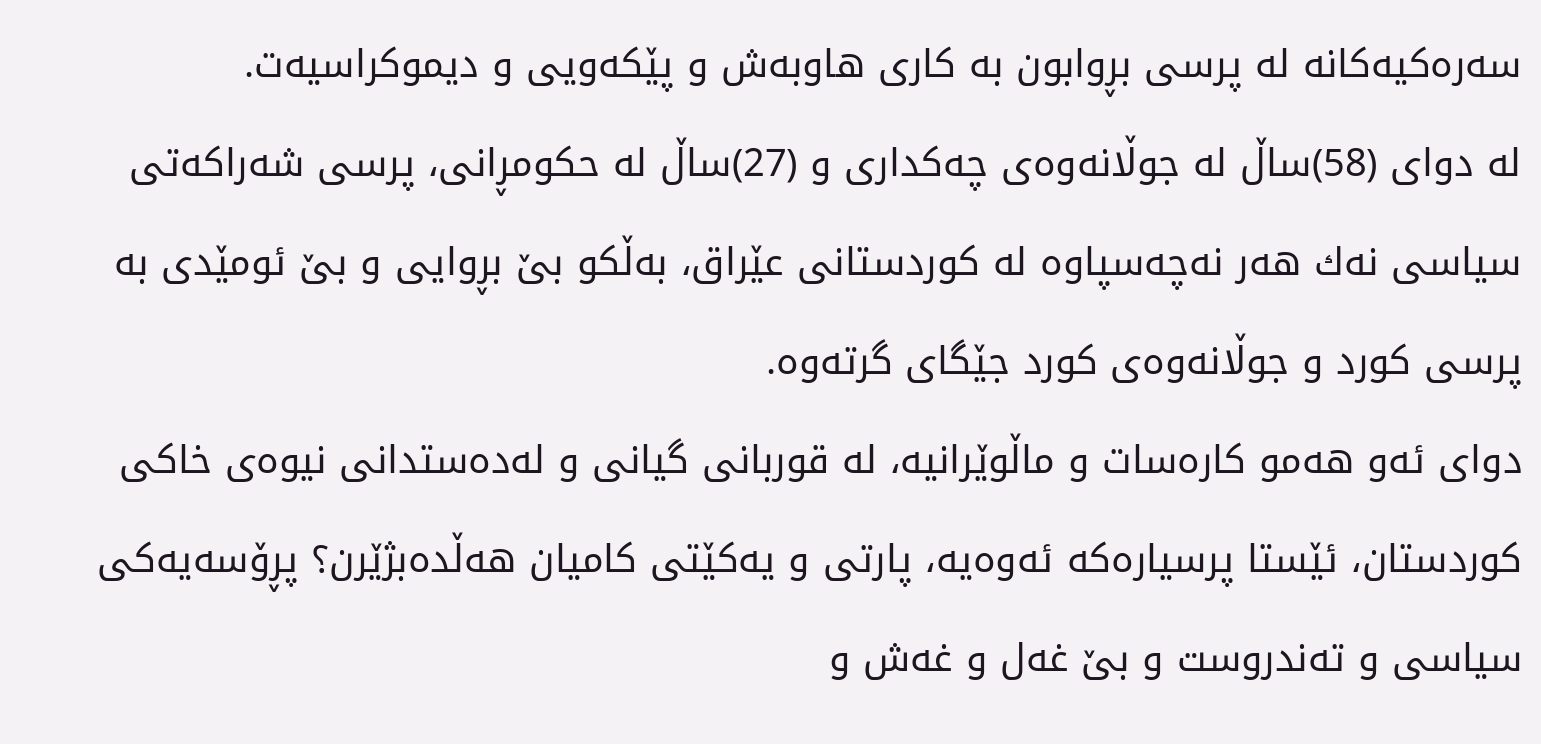سەرەكیەكانە لە پرسی بڕوابون بە كاری هاوبەش و پێكەویی و دیموكراسیەت.
لە دوای (58)ساڵ لە جوڵانەوەی چەكداری و (27)ساڵ لە حكومڕانی، پرسی شەراكەتی سیاسی نەك هەر نەچەسپاوە لە كوردستانی عێراق، بەڵكو بێ بڕوایی و بێ ئومێدی بە پرسی كورد و جوڵانەوەی كورد جێگای گرتەوە.
دوای ئەو هەمو كارەسات و ماڵوێرانیە، لە قوربانی گیانی و لەدەستدانی نیوەی خاكی كوردستان، ئێستا پرسیارەكە ئەوەیە، پارتی و یەكێتی كامیان هەڵدەبژێرن؟ پڕۆسەیەكی سیاسی و تەندروست و بێ غەل و غەش و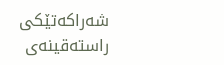شەراكەتێكی راستەقینەی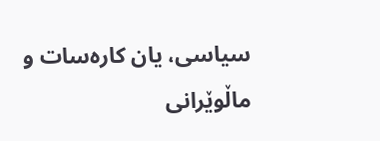سیاسی، یان كارەسات و ماڵوێرانی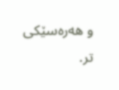و هەرەسێكی تر.